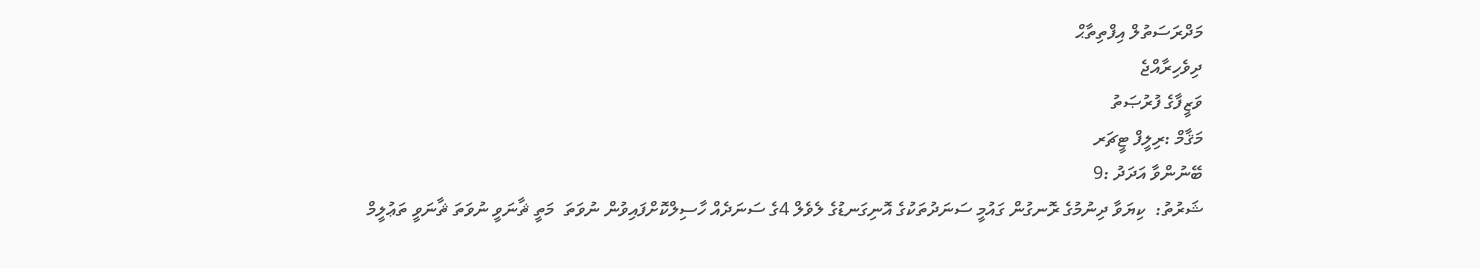މަދްރަސަތުލް އިފްތިތާޙް
ދިވެހިރާއްޖެ
ވަޒީފާގެ ފުރުޞަތު
މަޤާމް :ރިލީފް ޓީޗަރ
ބޭނުންވާ އަދަދު :9
ޝަރުތު:  ކިޔަވާ ދިނުމުގެ ރޮނގުން ގައުމީ ސަނަދުތަކުގެ އޮނިގަނޑުގެ ލެވެލް 4ގެ ސަނަދެއް ހާސިލްކޮށްފައިވުން ނުވަތަ  މަތީ ޘާނަވީ ނުވަތަ ޘާނަވީ ތަޢުލީމް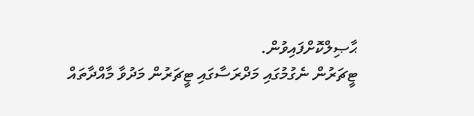ޙާޞިލްކޮށްފައިވުން.
ޓީޗަރުން ނެގުމުގައި މަދްރަސާގައި ޓީޗަރުން މަދުވާ މާއްދާތައް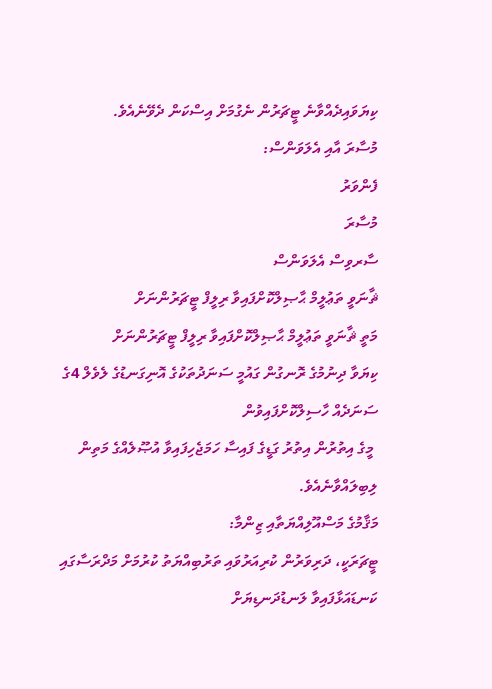ކިޔަވައިދެއްވާނެ ޓީޗަރުން ނެގުމަށް އިސްކަން ދެވޭނެއެވެ.
މުސާރަ އާއި އެލަވަންސް:
ފެންވަރު
މުސާރަ
ސާރވިސް އެލަވަންސް
ޘާނަވީ ތަޢުލީމް ޙާޞިލްކޮށްފައިވާ ރިލީފް ޓީޗަރުންނަށް
މަތީ ޘާނަވީ ތަޢުލީމް ޙާޞިލްކޮށްފައިވާ ރިލީފް ޓީޗަރުންނަށް
ކިޔަވާ ދިނުމުގެ ރޮނގުން ގައުމީ ސަނަދުތަކުގެ އޮނިގަނޑުގެ ލެވެލް 4ގެ ސަނަދެއް ހާސިލްކޮށްފައިވުން
 މީގެ އިތުރުން އިތުރު ގަޑީގެ ފައިސާ ހަމަޖެހިފައިވާ އުޞޫލެއްގެ މަތިން ލިބިލައްވާނެއެވެ.
މަޤާމުގެ މަސްއޫލިއްޔަތާއި ޒިންމާ:
ޓީޗަރަކީ، ދަރިވަރުން ކުރިއަރުވައި ތަރުބިއްޔަތު ކުރުމަށް މަދްރަސާގައި ކަނޑައަޅާފައިވާ ލަނޑުދަނޑިޔަށް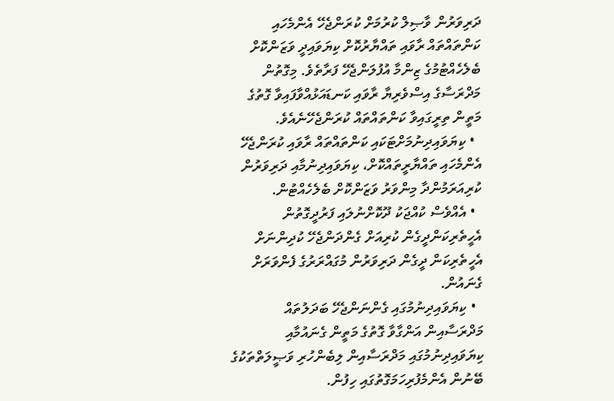ދަރިވަރުން ވާޞިލް ކުރުމަށް ކުރަންޖެހޭ އެންމެހައި ކަންތައްތައް ރާވައި ތައްޔާރުކޮށް ކިޔަވައިދީ ވަޒަންކޮށް ބެލެހެއްޓުމުގެ ޒިންމާ އުފުލަންޖެހޭ ފަރާތެވެ. މިގޮތުން މަދްރަސާގެ އިސްވެރިޔާ ރާވައި ކަނޑައަޅުއްވާފައިވާ ގޮތުގެ މަތީން ތިރީގައިވާ ކަންތައްތައް ކުރަންޖެހޭނެއެވެ.
  • ކިޔަވައިދިނުމަށްޓަކައި ކަންތައްތައް ރާވައި ކުރަންޖެހޭ އެންމެހައި ތައްޔާރީތައްކޮށް، ކިޔަވައިދިނުމާއި ދަރިވަރުން ކުރިއަރަމުންދާ މިންވަރު ވަޒަންކޮށް ބެލެހެއްޓުން.
  • އެއްވެސް ކުއްޖަކު ދޫކޮށްނުލައި ފަރުދީގޮތުން އެހީތެރިކަންދީގެން ކުރިއަށް ގެންދަންޖެހޭ ކުދިންނަށް އެހީތެރިކަން ދީގެން ދަރިވަރުން މުގައްރަރުގެ ފެންވަރަށް ގެނައުން.
  • ކިޔަވައިދިނުމުގައި ގެންނަންޖެހޭ ބަދަލުތައް މަދްރަސާއިން އަންގާވާ ގޮތުގެ މަތީން ގެނައުމާއި ކިޔަވައިދިނުމުގައި މަދްރަސާއިން ލިބެންހުރި ވަޞީލަތްތަކުގެ ބޭނުން އެންމެފުރިހަމަގޮތުގައި ހިފުން.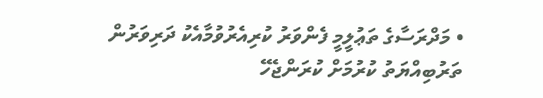• މަދްރަސާގެ ތަޢުލީމީ ފެންވަރު ކުރިއެރުވުމާއެކު ދަރިވަރުން ތަރުބިއްޔަތު ކުރުމަށް ކުރަންޖެހޭ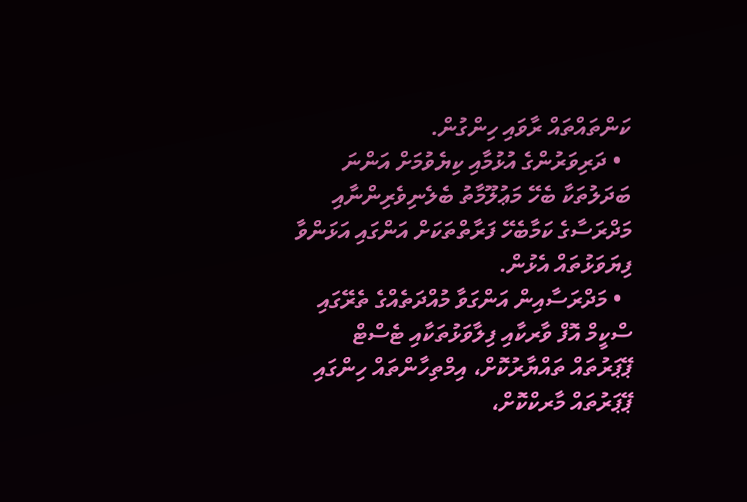ކަންތައްތައް ރާވައި ހިންގުން.
  • ދަރިވަރުންގެ އުޅުމާއި ކިޔެވުމަށް އަންނަ ބަދަލުތަކާ ބެހޭ މަޢުލޫމާތު ބެލެނިވެރިންނާއި މަދްރަސާގެ ކަމާބެހޭ ފަރާތްތަކަށް އަންގައި އަޅަންވާ ފިޔަވަޅުތައް އެޅުން.
  • މަދްރަސާއިން އަންގަވާ މުއްދަތެއްގެ ތެރޭގައި ސްކީމް އޮފް ވާރކާއި ފިލާވަޅުތަކާއި ޓެސްޓް ޕޭޕަރުތައް ތައްޔާރުކޮށް، އިމްތިހާންތައް ހިންގައި ޕޭޕަރުތައް މާރކްކޮށް،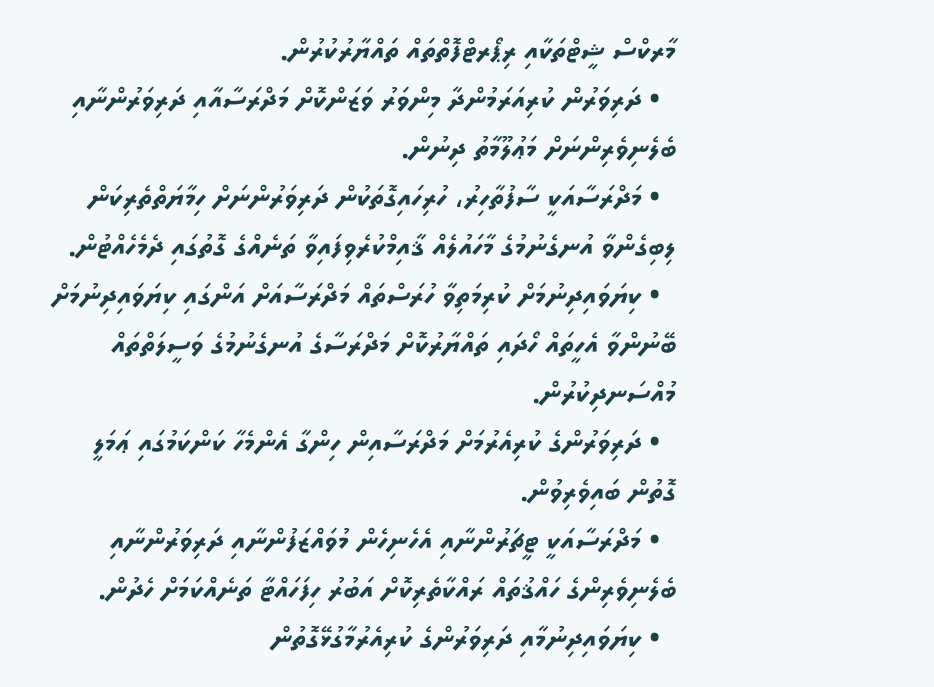މާރކްސް ޝީޓްތަކާއި ރިޕޯރޓްފޮތްތައް ތައްޔާރުކުރުން.
  • ދަރިވަރުން ކުރިއަރަމުންދާ މިންވަރު ވަޒަންކޮށް މަދްރަސާއާއި ދަރިވަރުންނާއި ބެލެނިވެރިންނަށް މަޢުލޫމާތު ދިނުން.
  • މަދްރަސާއަކީ ސާފުތާހިރު، ހުރިހައިގޮތަކުން ދަރިވަރުންނަށް ހިމާޔަތްތެރިކަން ލިބިގެންވާ އުނގެނުމުގެ މާހައުލެއް ޤާއިމްކުރެވިފައިވާ ތަނެއްގެ ގޮތުގައި ދެމެހެއްޓުން.
  • ކިޔަވައިދިނުމަށް ކުރިމަތިވާ ހުރަސްތައް މަދްރަސާއަށް އަންގައި ކިޔަވައިދިނުމަށް ބޭނުންވާ އެހީތައް ހޯދައި ތައްޔާރުކޮށް މަދްރަސާގެ އުނގެނުމުގެ ވަސީލަތްތައް މުއްސަނދިކުރުން.
  • ދަރިވަރުންގެ ކުރިއެރުމަށް މަދްރަސާއިން ހިންގާ އެންމެހާ ކަންކަމުގައި ޢަމަލީ ގޮތުން ބައިވެރިވުން.
  • މަދްރަސާއަކީ ޓީޗަރުންނާއި އެހެނިހެން މުވައްޒަފުންނާއި ދަރިވަރުންނާއި ބެލެނިވެރިންގެ ހައްޤުތައް ރައްކާތެރިކޮށް އަބުރު ހިފަހައްޓާ ތަނެއްކަމަށް ހެދުން.
  • ކިޔަވައިދިނުމާއި ދަރިވަރުންގެ ކުރިއެރުމާގުޅޭގޮތުން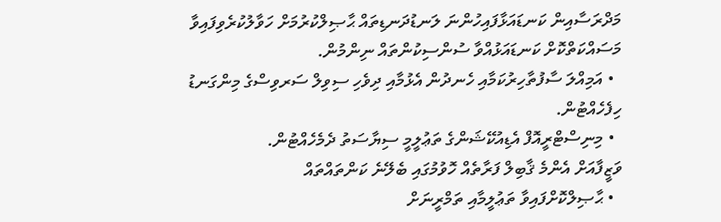މަދްރަސާއިން ކަނޑައަޅާފައިހުންނަ ލަނޑުދަނޑިތައް ޙާޞިލްކުރުމަށް ހަވާލުކުރެވިފައިވާ މަސައްކަތްކޮށް ކަނޑައަޅުއްވާ ސުންސިކުންތައް ނިންމުން.
  • އަމިއްލަ ސާފުތާހިރުކަމާއި ހެނދުން އެޅުމާއި ދިވެހި ސިވިލް ސަރވިސްގެ މިންގަނޑު ހިފެހެއްޓުން.
  • މިނިސްޓްރީއޮފް އެޑިއުކޭޝަންގެ ތަޢުލީމީ ސިޔާސަތު ދެމެހެއްޓުން.
ވަޒީފާއަށް އެންމެ ޤާބިލް ފަރާތެއް ހޮވުމުގައި ބެލޭނެ ކަންތައްތައް
  • ޙާޞިލްކޮށްފައިވާ ތަޢުލީމާއި ތަމްރީނަށް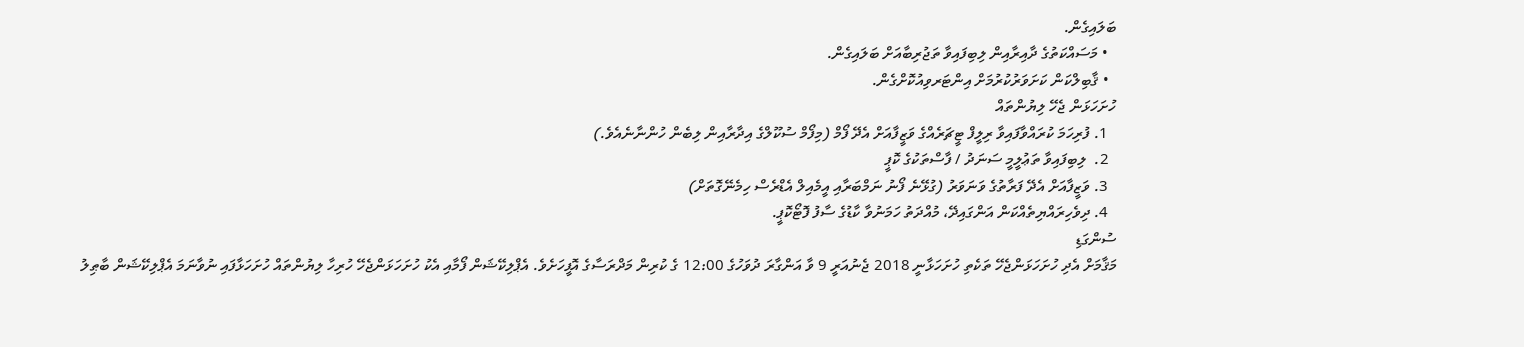ބަލައިގެން.
  • މަސައްކަތުގެ ދާއިރާއިން ލިބިފައިވާ ތަޖުރިބާއަށް ބަލައިގެން.
  • ޤާބިލްކަން ކަށަވަރުކުރުމަށް އިންޓަރވިއުކޮށްގެން.
ހުށަހަޅަން ޖެހޭ ލިޔުންތައް
  1. ފުރިހަމަ ކުރައްވާފައިވާ ރިލީފް ޓީޗަރެއްގެ ވަޒީފާއަށް އެދޭ ފޯމް (މިފޯމް ސުކޫލްގެ އިދާރާއިން ލިބެން ހުންނާނެއެވެ.)
  2.  ލިބިފައިވާ ތަޢުލީމީ ސަނަދު / ފާސްތަކުގެ ކޮޕީ
  3. ވަޒީފާއަށް އެދޭ ފަރާތުގެ ވަނަވަރު (ގުޅޭނެ ފޯނު ނަމްބަރާއި އީމެއިލް އެޑްރެސް ހިމެނޭގޮތަށް)
  4. ދިވެހިރައްޔިތެއްކަން އަންގައިދޭ، މުއްދަތު ހަމަނުވާ ކާޑުގެ ސާފު ފޮޓޯކޮޕީ.
ސުންގަޑި
މަޤާމަށް އެދި ހުށަހަޅަންޖެހޭ ތަކެތި ހުށަހަޅާނީ 2018 ޖެނުއަރީ 9 ވާ އަންގާރަ ދުވަހުގެ 12:00 ގެ ކުރިން މަދްރަސާގެ އޮފީހަށެވެ. އެޕްލިކޭޝަން ފޯމާއި އެކު ހުށަހަޅަންޖެހޭ ހުރިހާ ލިޔުންތައް ހުށަހަޅާފައި ނުވާނަމަ އެޕްލިކޭޝަން ބާޠިލު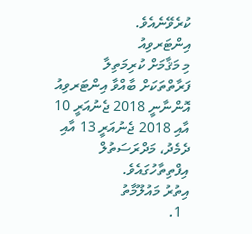ކުރެވޭނެއެވެ.
އިންޓަރވިއު
މި މަޤާމަށް ކުރިމަތިލާ ފަރާތްތަކަށް ބާއްވާ އިންޓަރވިއު އޮންނާނީ 2018 ޖެނުއަރީ 10 އާއި 2018 ޖެނުއަރީ 13 އާއި ދެމެދު، މަދްރަސަތުލް އިފްތިތާހުގައެވެ.
އިތުރު މައުލޫމާތު
  1.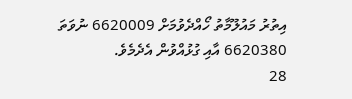އިތުރު މައުލޫމާތު ހޯއްދެވުމަށް 6620009 ނުވަތަ 6620380 އާއި ގުޅުއްވުން އެދެމެވެ.
28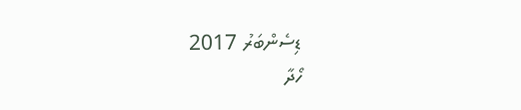ޑިސެންބަރު 2017
ހޯދާ